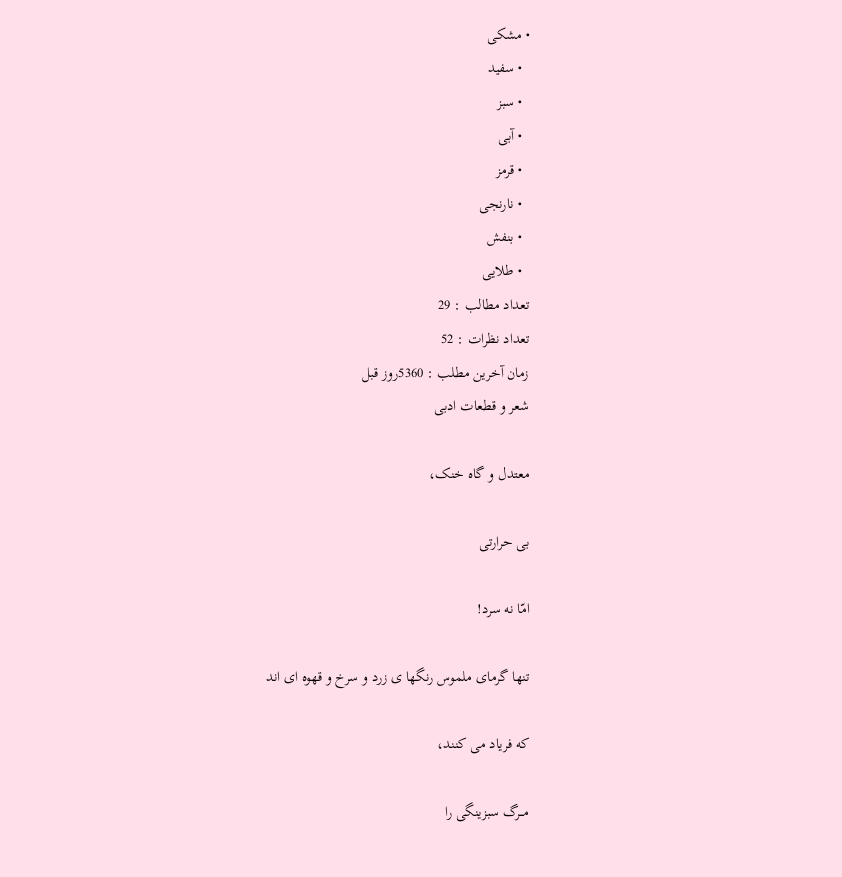• مشکی
  • سفید
  • سبز
  • آبی
  • قرمز
  • نارنجی
  • بنفش
  • طلایی
تعداد مطالب : 29
تعداد نظرات : 52
زمان آخرین مطلب : 5360روز قبل
شعر و قطعات ادبی

معتدل و گاه خنک،

بی حرارتی

امّا نه سرد!

تنها گرمای ملموس رنگها ی زرد و سرخ و قهوه ای اند

که فریاد می کنند،

مـــرگ سبزینگی را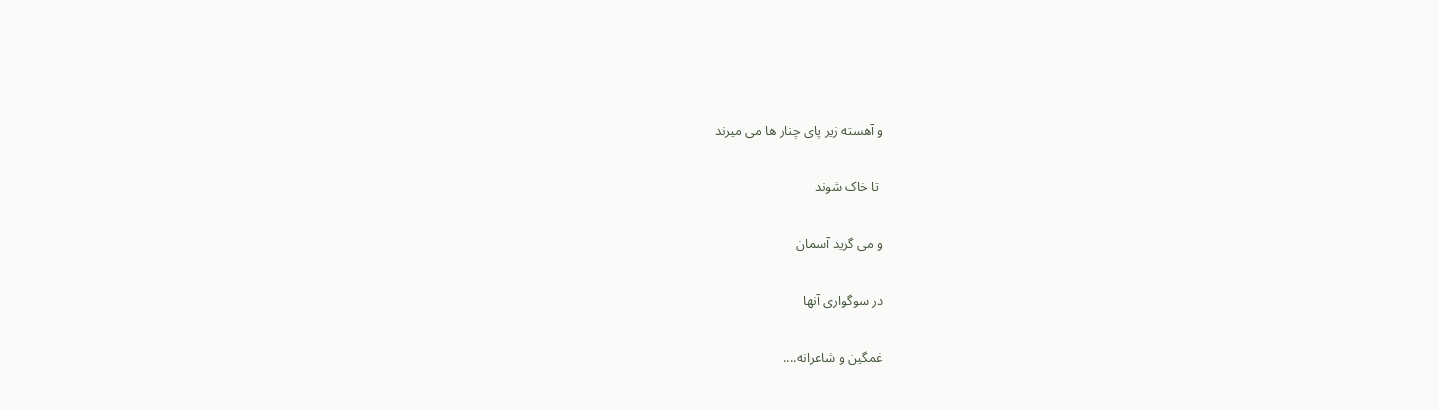و آهسته زیر پای چنار ها می میرند

 تا خاک شوند

و می گرید آسمان

در سوگواری آنها

غمگین و شاعرانه....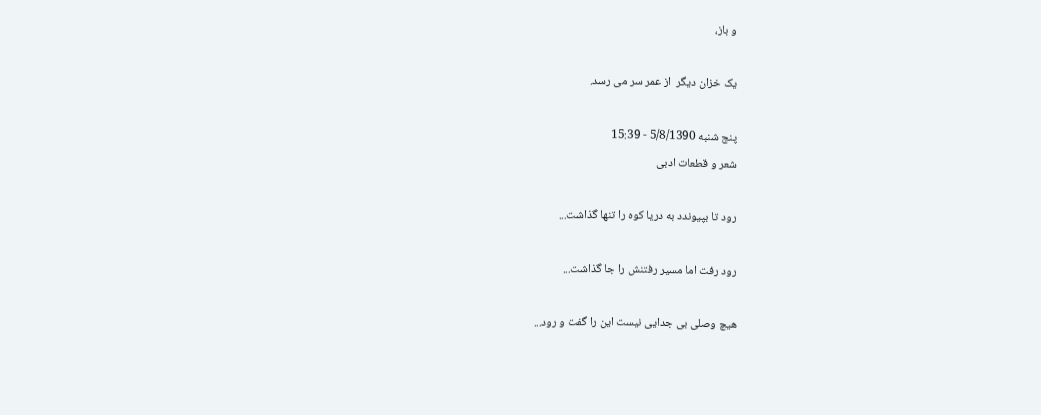و باز،

یک خزان دیگر  از عمر سر می رسد.

پنج شنبه 5/8/1390 - 15:39
شعر و قطعات ادبی

رود تا بپیوندد به دریا کوه را تنها گذاشت...

رود رفت اما مسیر رفتنش را جا گذاشت...

هیچ وصلی بی جدایی نیست این را گفت و رود...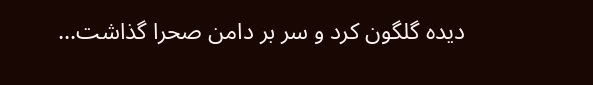دیده گلگون کرد و سر بر دامن صحرا گذاشت...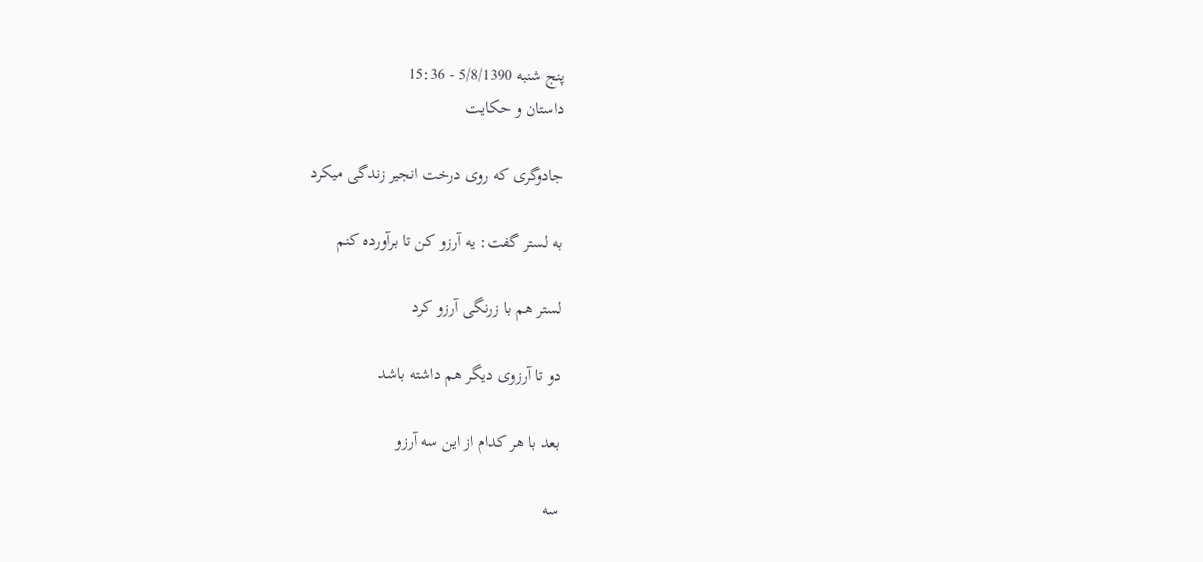پنج شنبه 5/8/1390 - 15:36
داستان و حکایت

جادوگری که روی درخت انجیر زندگی میکرد

به لستر گفت: یه آرزو کن تا برآورده کنم

لستر هم با زرنگی آرزو کرد

دو تا آرزوی دیگر هم داشته باشد

بعد با هر کدام از این سه آرزو

سه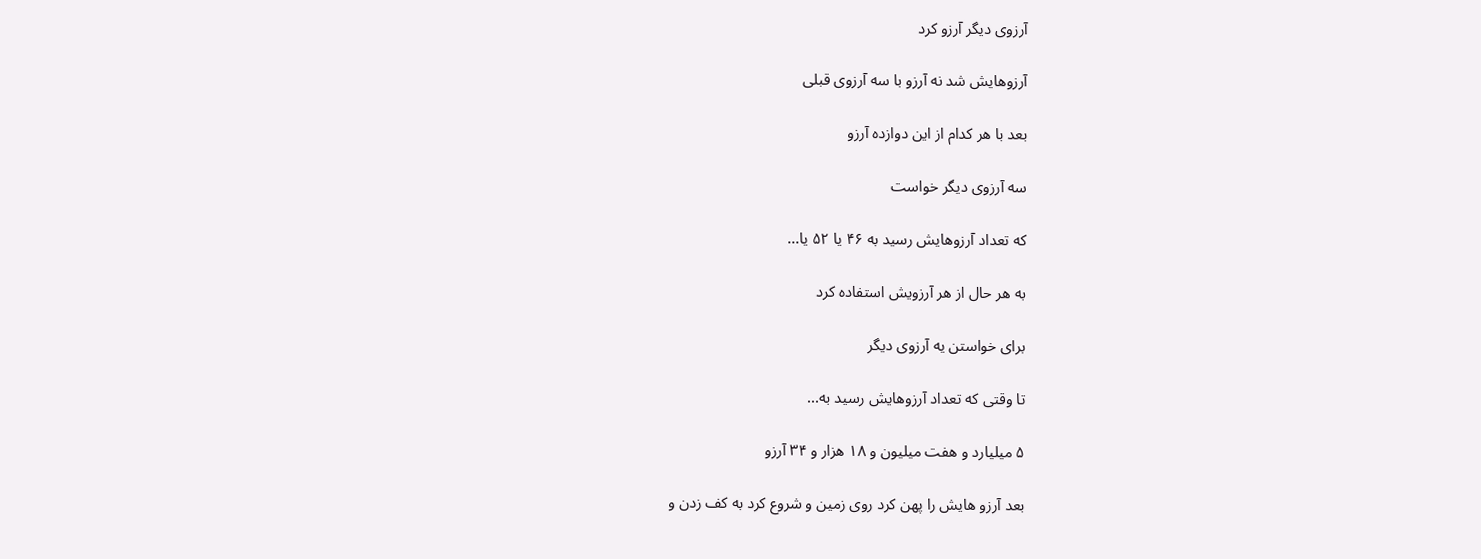آرزوی دیگر آرزو کرد

آرزوهایش شد نه آرزو با سه آرزوی قبلی

بعد با هر کدام از این دوازده آرزو

سه آرزوی دیگر خواست

که تعداد آرزوهایش رسید به ۴۶ یا ۵۲ یا...

به هر حال از هر آرزویش استفاده کرد

برای خواستن یه آرزوی دیگر

تا وقتی که تعداد آرزوهایش رسید به...

۵ میلیارد و هفت میلیون و ۱۸ هزار و ۳۴ آرزو

بعد آرزو هایش را پهن کرد روی زمین و شروع کرد به کف زدن و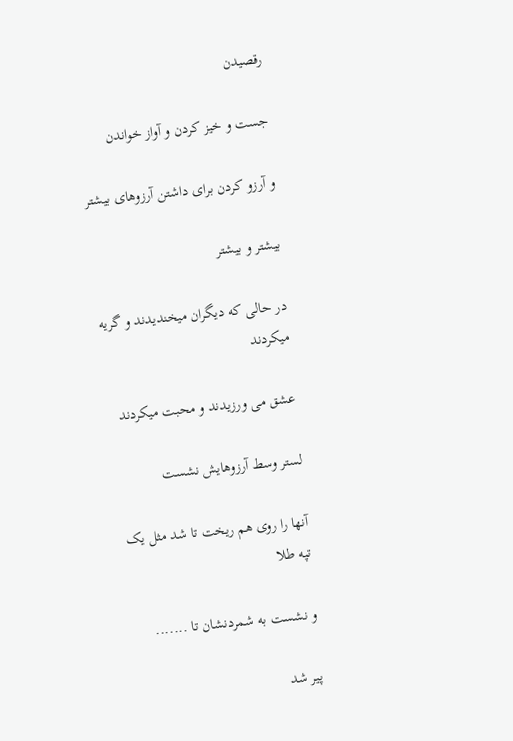رقصیدن

جست و خیز کردن و آواز خواندن

و آرزو کردن برای داشتن آرزوهای بیشتر

بیشتر و بیشتر

در حالی که دیگران میخندیدند و گریه میکردند

عشق می ورزیدند و محبت میکردند

لستر وسط آرزوهایش نشست

آنها را روی هم ریخت تا شد مثل یک تپه طلا

و نشست به شمردنشان تا .......

پیر شد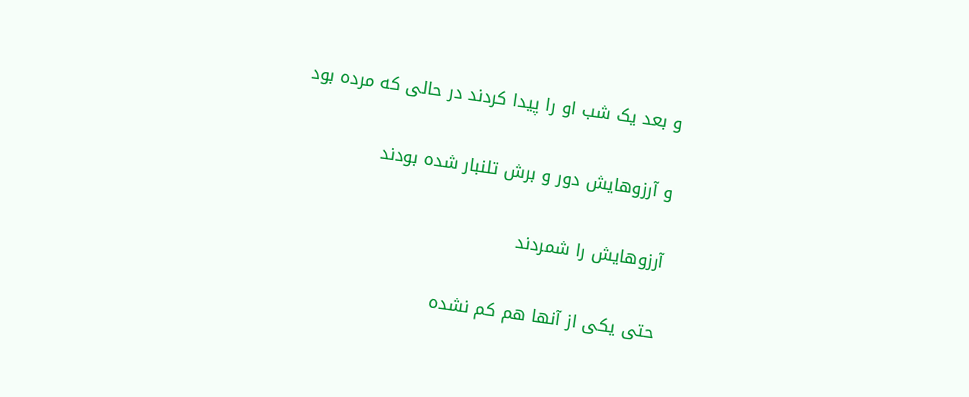و بعد یک شب او را پیدا کردند در حالی که مرده بود

و آرزوهایش دور و برش تلنبار شده بودند

آرزوهایش را شمردند

حتی یکی از آنها هم كم نشده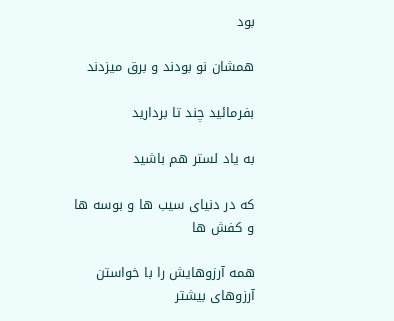بود

همشان نو بودند و برق میزدند

بفرمائید چند تا بردارید

به یاد لستر هم باشید

که در دنیای سیب ها و بوسه ها و کفش ها

همه آرزوهایش را با خواستن آرزوهای بیشتر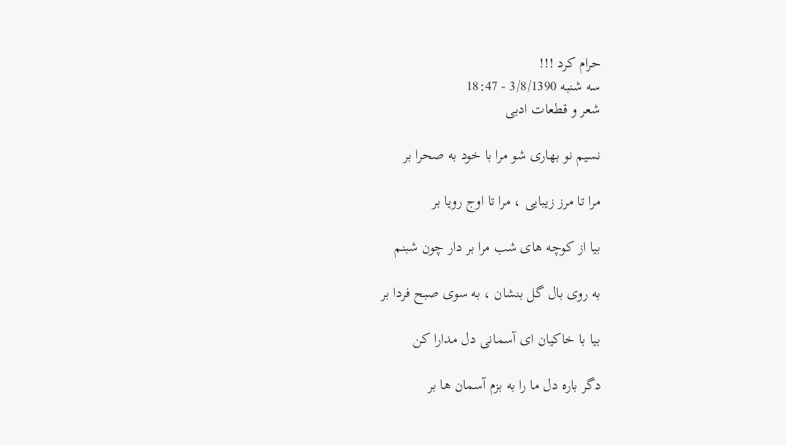حرام کرد !!!
سه شنبه 3/8/1390 - 18:47
شعر و قطعات ادبی

نسیم نو بهاری شو مرا با خود به صحرا بر

مرا تا مرز زیبایی ، مرا تا اوج رویا بر

بیا از کوچه های شب مرا بر دار چون شبنم

به روی بال گل بنشان ، به سوی صبح فردا بر

بیا با خاکیان ای آسمانی دل مدارا کن

دگر باره دل ما را به بزم آسمان ها بر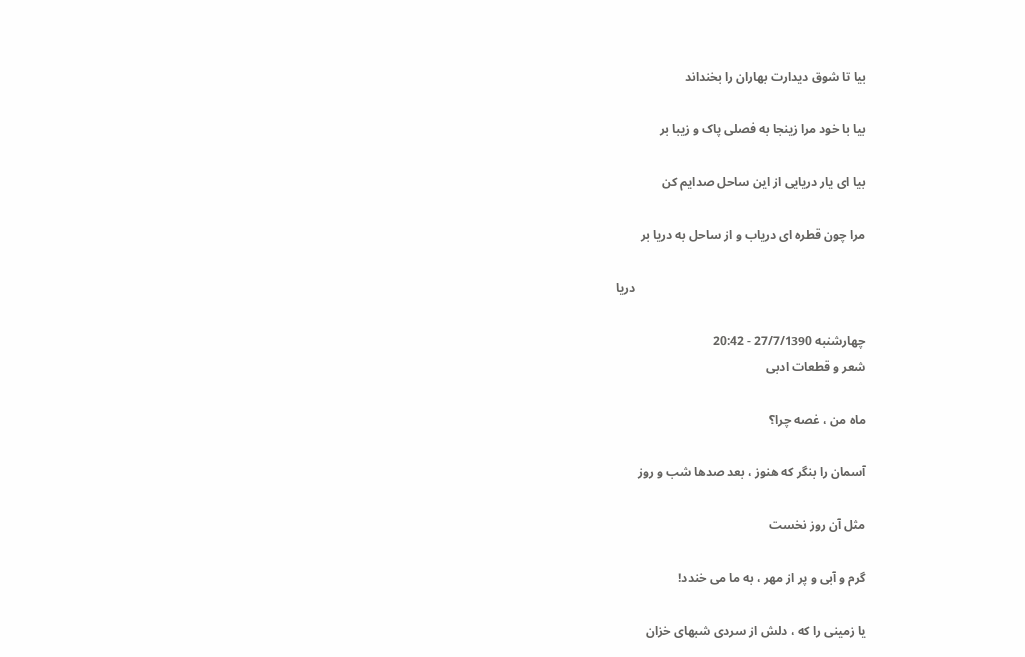بیا تا شوق دیدارت بهاران را بخنداند

بیا با خود مرا زینجا به فصلی پاک و زیبا بر

بیا ای یار دریایی از این ساحل صدایم کن

مرا چون قطره ای دریاب و از ساحل به دریا بر

                                                                          دریا

چهارشنبه 27/7/1390 - 20:42
شعر و قطعات ادبی

ماه من ، غصه چرا؟

آسمان را بنگر که هنوز ، بعد صدها شب و روز

مثل آن روز نخست

گرم و آبی و پر از مهر ، به ما می خندد!

یا زمینی را که ، دلش از سردی شبهای خزان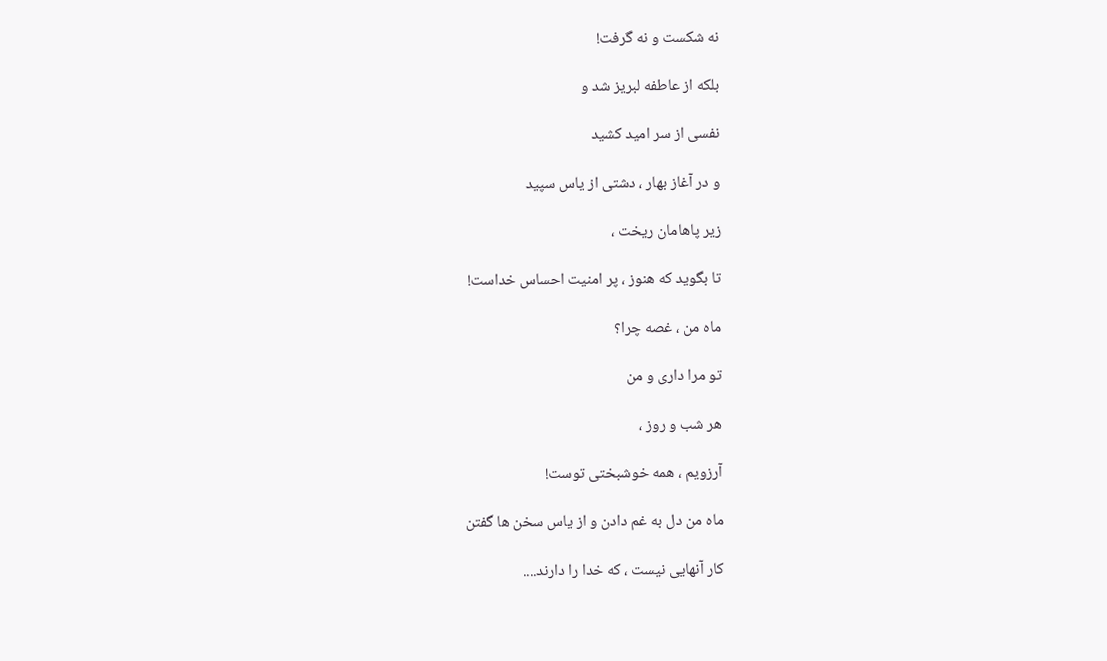نه شکست و نه گرفت!

بلکه از عاطفه لبریز شد و

نفسی از سر امید کشید

و در آغاز بهار ، دشتی از یاس سپید

زیر پاهامان ریخت ،

تا بگوید که هنوز ، پر امنیت احساس خداست!

ماه من ، غصه چرا؟

تو مرا داری و من

هر شب و روز ،

آرزویم ، همه خوشبختی توست!

ماه من دل به غم دادن و از یاس سخن ها گفتن

کار آنهایی نیست ، که خدا را دارند....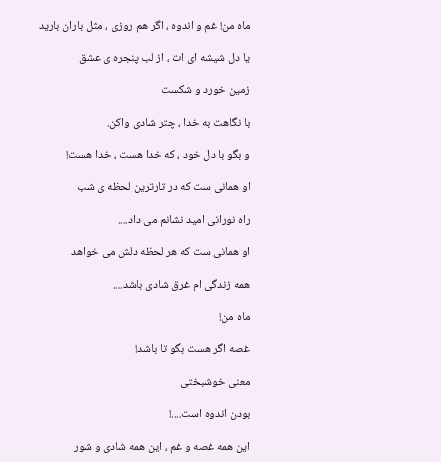ماه من! غم و اندوه ، اگر هم روزی ، مثل باران بارید

یا دل شیشه ای ات ، از لب پنجره ی عشق

زمین خورد و شکست

با نگاهت به خدا ، چتر شادی واکن.

و بگو با دل خود ، که خدا هست ، خدا هست!

او همانی ست که در تارترین لحظه ی شب

راه نورانی امید نشانم می داد....

او همانی ست که هر لحظه دلش می خواهد

همه زندگی ام غرق شادی باشد....

ماه من!

غصه اگر هست بگو تا باشد!

معنی خوشبختی

بودن اندوه است....!

این همه غصه و غم ، این همه شادی و شور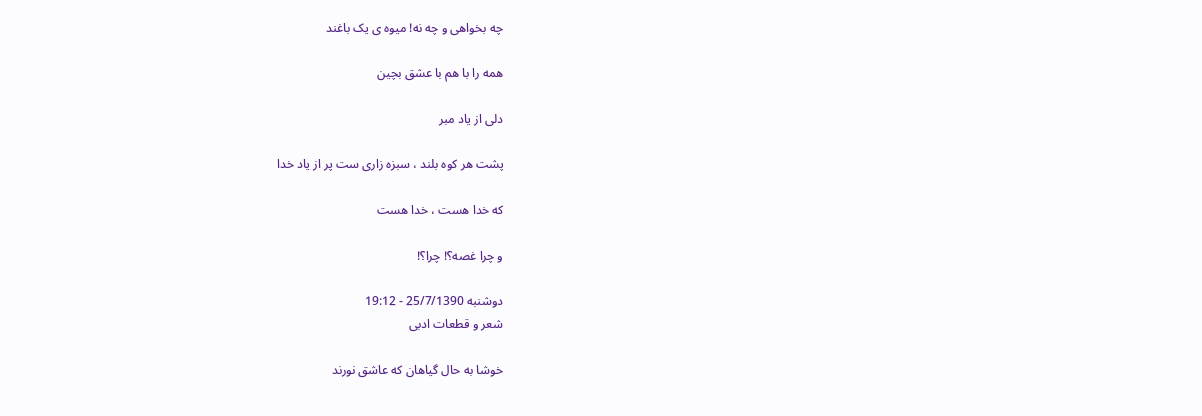چه بخواهی و چه نه! میوه ی یک باغند

همه را با هم با عشق بچین

دلی از یاد مبر

پشت هر کوه بلند ، سبزه زاری ست پر از یاد خدا

که خدا هست ، خدا هست

و چرا غصه؟! چرا؟!

دوشنبه 25/7/1390 - 19:12
شعر و قطعات ادبی

خوشا به حال گیاهان كه عاشق نورند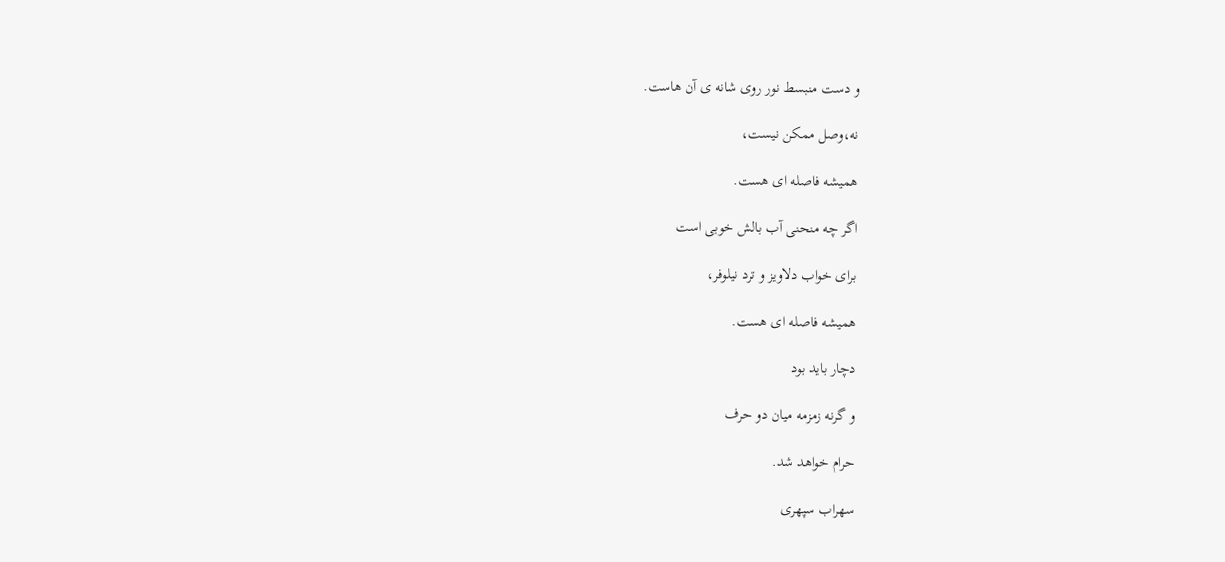و دست منبسط نور روی شانه ی آن هاست.

نه،وصل ممکن نیست،

همیشه فاصله ای هست.

اگر چه منحنی آب بالش خوبی است

برای خواب دلاویز و ترد نیلوفر،

همیشه فاصله ای هست.

دچار باید بود

و گرنه زمزمه میان دو حرف

حرام خواهد شد.

سهراب سپهری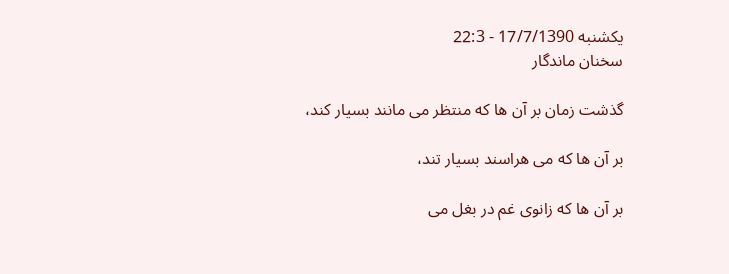يکشنبه 17/7/1390 - 22:3
سخنان ماندگار

گذشت زمان بر آن ها که منتظر می مانند بسیار کند،

بر آن ها که می هراسند بسیار تند،

بر آن ها که زانوی غم در بغل می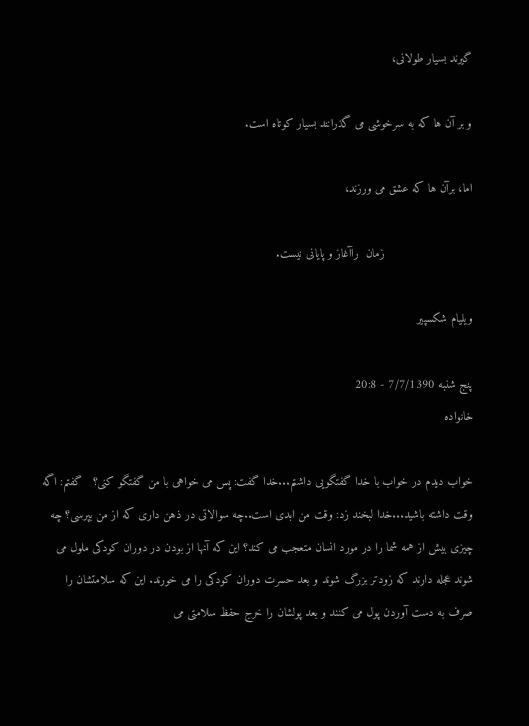گیرند بسیار طولانی،

و بر آن ها که به سرخوشی می گذرانند بسیار کوتاه است.

اما، برآن ها که عشق می ورزند،

                         زمان  راآغاز و پایانی نیست.

ویلیام شکسپیر

پنج شنبه 7/7/1390 - 20:8
خانواده

خواب دیدم در خواب با خدا گفتگویی داشتم...خدا گفت: پس می خواهی با من گفتگو کنی؟   گفتم: اگه وقت داشته باشید...خدا لبخند زد: وقت من ابدی است..چه سوالاتی در ذهن داری که از من بپرسی؟ چه چیزی بیش از همه شما را در مورد انسان متعجب می کند؟ این که آنها از بودن در دوران کودکی ملول می شوند عجله دارند که زودتر بزرگ شوند و بعد حسرت دوران کودکی را می خورند. این که سلامتشان را صرف به دست آوردن پول می کنند و بعد پولشان را خرج حفظ سلامتی می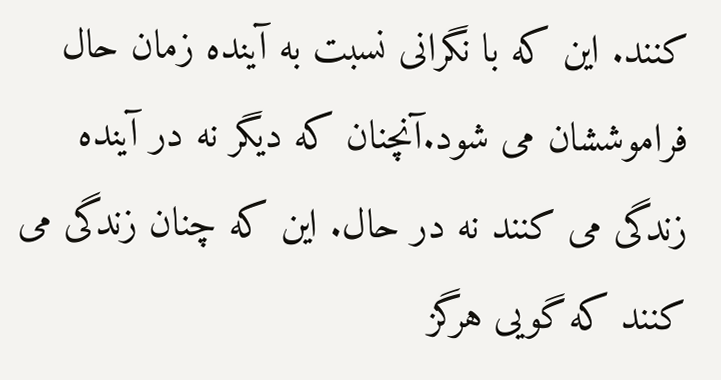کنند. این که با نگرانی نسبت به آینده زمان حال فراموششان می شود.آنچنان که دیگر نه در آینده زندگی می کنند نه در حال. این که چنان زندگی می کنند که گویی هرگز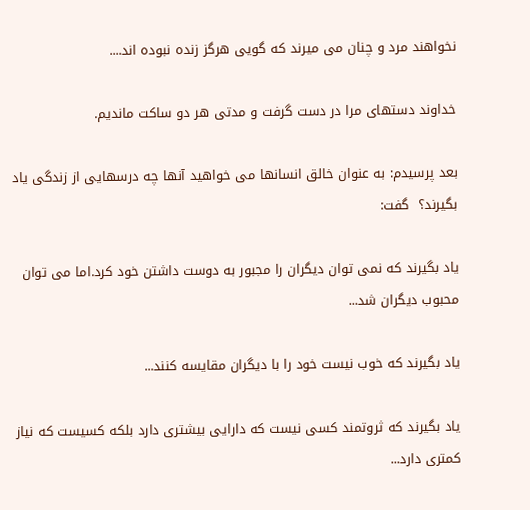نخواهند مرد و چنان می میرند که گویی هرگز زنده نبوده اند....

خداوند دستهای مرا در دست گرفت و مدتی هر دو ساکت ماندیم.

بعد پرسیدم: به عنوان خالق انسانها می خواهید آنها چه درسهایی از زندگی یاد بگیرند؟  گفت:

یاد بگیرند که نمی توان دیگران را مجبور به دوست داشتن خود کرد.اما می توان محبوب دیگران شد...

یاد بگیرند که خوب نیست خود را با دیگران مقایسه کنند...

یاد بگیرند که ثروتمند کسی نیست که دارایی بیشتری دارد بلکه کسیست که نیاز کمتری دارد...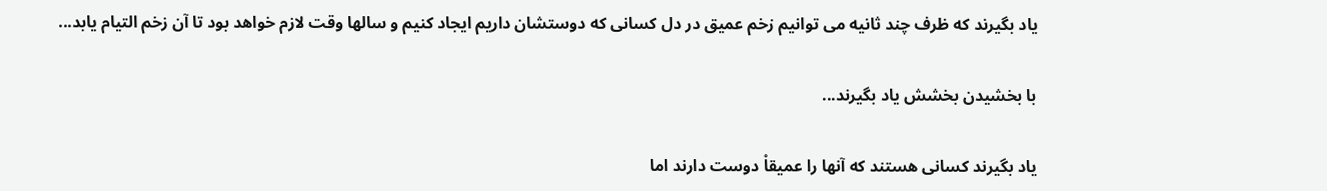یاد بگیرند که ظرف چند ثانیه می توانیم زخم عمیق در دل کسانی که دوستشان داریم ایجاد کنیم و سالها وقت لازم خواهد بود تا آن زخم التیام یابد...

با بخشیدن بخشش یاد بگیرند...

یاد بگیرند کسانی هستند که آنها را عمیقاْ دوست دارند اما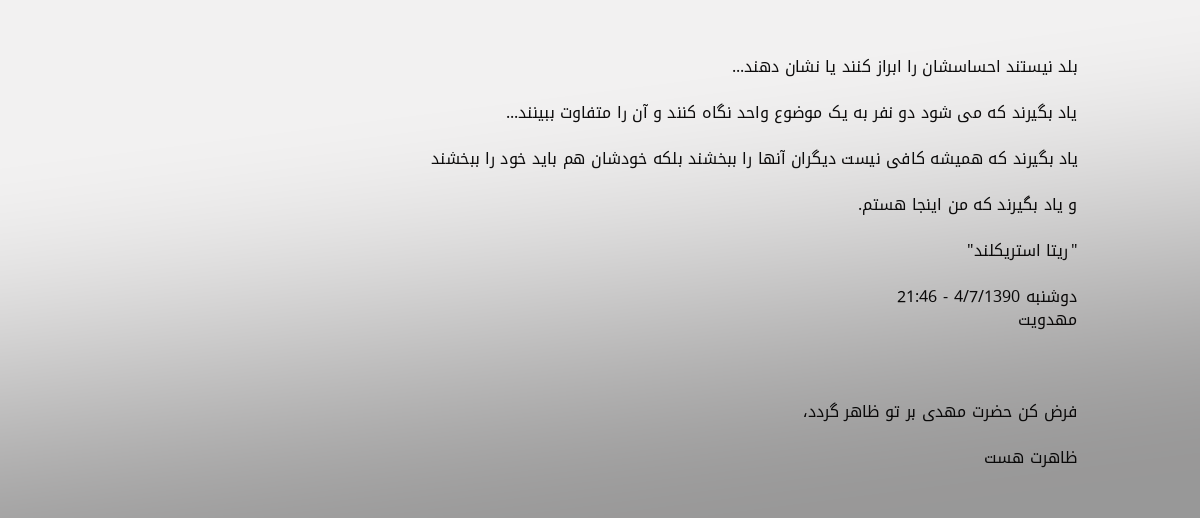بلد نیستند احساسشان را ابراز کنند یا نشان دهند...

یاد بگیرند که می شود دو نفر به یک موضوع واحد نگاه کنند و آن را متفاوت ببینند...

یاد بگیرند که همیشه کافی نیست دیگران آنها را ببخشند بلکه خودشان هم باید خود را ببخشند

و یاد بگیرند که من اینجا هستم.

"ریتا استریکلند"

دوشنبه 4/7/1390 - 21:46
مهدویت



فرض کن حضرت مهدی بر تو ظاهر گردد،

ظاهرت هست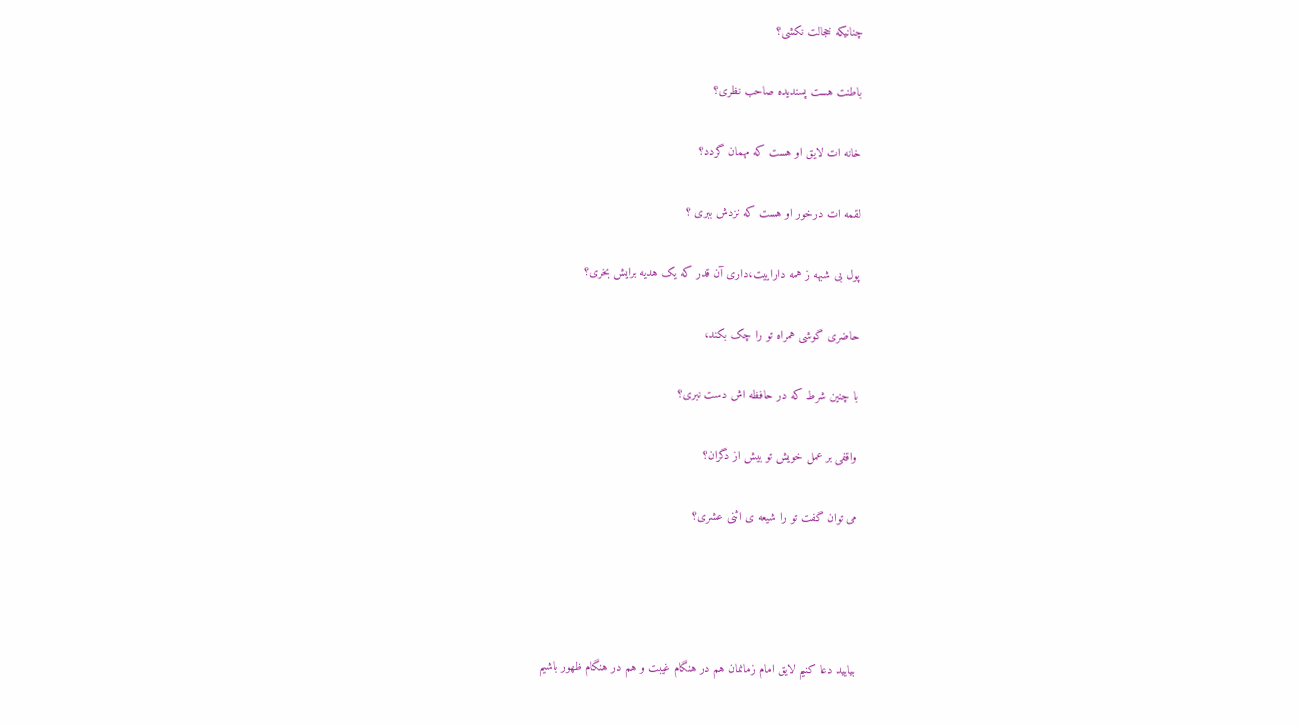چنانیکه خجالت نکشی؟

باطنت هست پسندیده صاحب نظری؟

خانه ات لایق او هست که مهمان گردد؟

لقمه ات درخور او هست که نزدش ببری ؟

پول بی شبهه ز همه داراییت،داری آن قدر که یک هدیه برایش بخری؟

حاضری گوشی همراه تو را چک بکند،

با چنین شرط که در حافظه اش دست نبری؟

واقفی بر عمل خویش تو بیش از دگران؟

می توان گفت تو را شیعه ی اثنی عشری؟




بیایید دعا کنیم لایق امام زمانمان هم در هنگام غیبت و هم در هنگام ظهور باشیم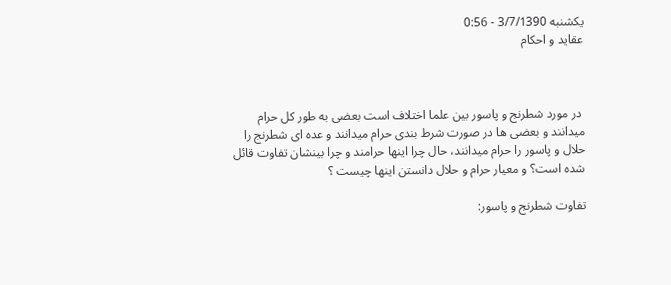يکشنبه 3/7/1390 - 0:56
عقاید و احکام



 در مورد شطرنج و پاسور بین علما اختلاف است بعضی به طور کل حرام میدانند و بعضی ها در صورت شرط بندی حرام میدانند و عده ای شطرنج را حلال و پاسور را حرام میدانند، حال چرا اینها حرامند و چرا بینشان تفاوت قائل شده است؟ و معیار حرام و حلال دانستن اینها چیست ؟

تفاوت شطرنج و پاسور: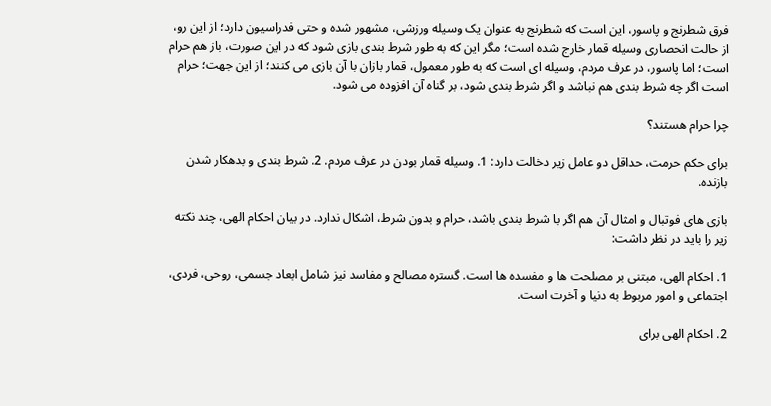فرق شطرنج و پاسور، این است که شطرنج به عنوان یک وسیله ورزشى، مشهور شده و حتى فدراسیون دارد؛ از این رو، از حالت انحصارى وسیله قمار خارج شده است؛ مگر این که به طور شرط بندى بازى شود که در این صورت، باز هم حرام است؛ اما پاسور، در عرف مردم، وسیله اى است که به طور معمول، قمار بازان با آن بازى مى کنند؛ از این جهت؛ حرام است اگر چه شرط بندى هم نباشد و اگر شرط بندى شود، بر گناه آن افزوده مى شود.

چرا حرام هستند؟

براى حکم حرمت، حداقل دو عامل زیر دخالت دارد: 1. وسیله قمار بودن در عرف مردم. 2. شرط بندى و بدهکار شدن بازنده.

بازى هاى فوتبال و امثال آن هم اگر با شرط بندى باشد، حرام و بدون شرط، اشکال ندارد. در بیان احکام الهى، چند نکته زیر را باید در نظر داشت:

1. احکام الهى، مبتنى بر مصلحت ها و مفسده ها است. گستره مصالح و مفاسد نیز شامل ابعاد جسمى، روحى، فردى، اجتماعى و امور مربوط به دنیا و آخرت است.

2. احکام الهى براى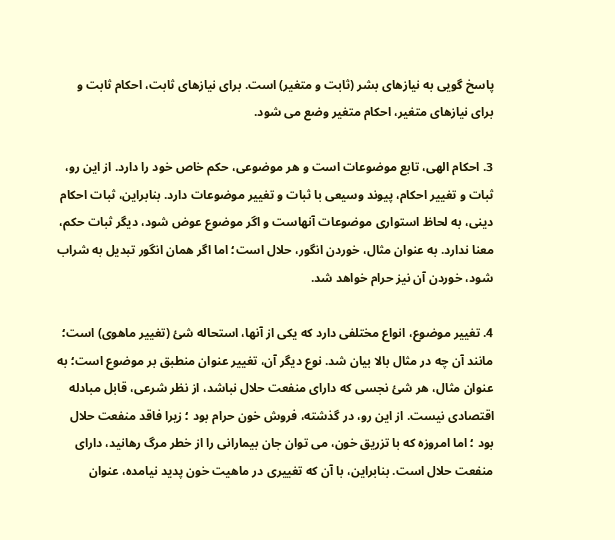پاسخ گویى به نیازهاى بشر (ثابت و متغیر) است. براى نیازهاى ثابت، احکام ثابت و براى نیازهاى متغیر، احکام متغیر وضع مى شود.

3. احکام الهى، تابع موضوعات است و هر موضوعى، حکم خاص خود را دارد. از این رو، ثبات و تغییر احکام، پیوند وسیعى با ثبات و تغییر موضوعات دارد. بنابراین، ثبات احکام دینى، به لحاظ استوارى موضوعات آنهاست و اگر موضوع عوض شود، دیگر ثبات حکم، معنا ندارد. به عنوان مثال، خوردن انگور، حلال است؛ اما اگر همان انگور تبدیل به شراب شود، خوردن آن نیز حرام خواهد شد.

4. تغییر موضوع، انواع مختلفى دارد که یکى از آنها، استحاله شئ (تغییر ماهوى) است؛ مانند آن چه در مثال بالا بیان شد. نوع دیگر آن، تغییر عنوان منطبق بر موضوع است؛ به عنوان مثال، هر شئ نجسى که داراى منفعت حلال نباشد، از نظر شرعى، قابل مبادله اقتصادى نیست. از این رو، در گذشته، فروش خون حرام بود ؛ زیرا فاقد منفعت حلال بود ؛ اما امروزه که با تزریق خون، مى توان جان بیمارانى را از خطر مرگ رهانید، داراى منفعت حلال است. بنابراین، با آن که تغییرى در ماهیت خون پدید نیامده، عنوان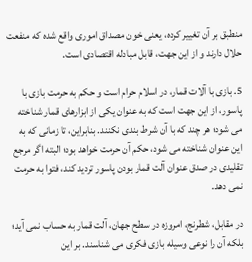منطبق بر آن تغییر کرده، یعنى خون مصداق امورى واقع شده که منفعت حلال دارند و از این جهت، قابل مبادله اقتصادى است.

5. بازى با آلات قمار، در اسلام حرام است و حکم به حرمت بازى با پاسور، از این جهت است که به عنوان یکى از ابزارهاى قمار شناخته مى شود؛ هر چند که با آن شرط بندى نکنند. بنابراین، تا زمانى که به این عنوان شناخته مى شود، حکم آن حرمت خواهد بود؛ البته اگر مرجع تقلیدى در صدق عنوان آلت قمار بودن پاسور تردید کند، فتوا به حرمت نمى دهد.

در مقابل، شطرنج، امروزه در سطح جهان، آلت قمار به حساب نمى آید؛ بلکه آن را نوعى وسیله بازى فکرى مى شناسند. بر این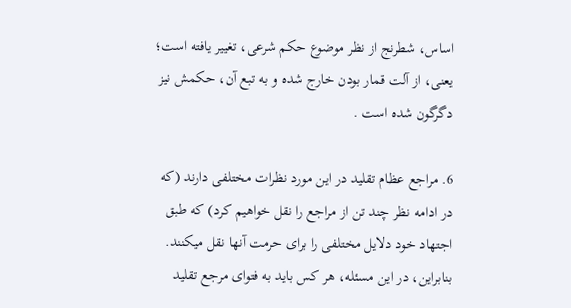اساس، شطرنج از نظر موضوع حکم شرعى، تغییر یافته است؛ یعنى، از آلت قمار بودن خارج شده و به تبع آن، حکمش نیز دگرگون شده است .

6. مراجع عظام تقلید در این مورد نظرات مختلفی دارند (که در ادامه نظر چند تن از مراجع را نقل خواهیم کرد) که طبق اجتهاد خود دلایل مختلفی را برای حرمت آنها نقل میکنند. بنابراین، در این مسئله، هر کس باید به فتواى مرجع تقلید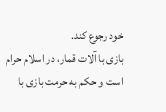خود رجوع کند.
بازى با آلات قمار، در اسلام حرام است و حکم به حرمت بازى با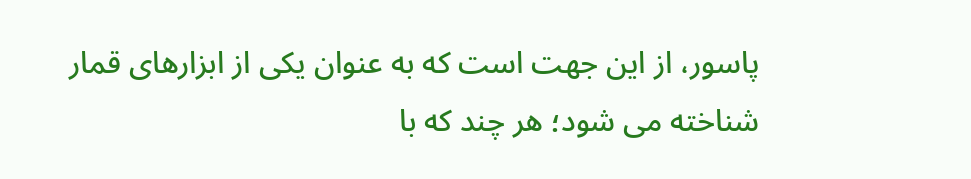پاسور، از این جهت است که به عنوان یکى از ابزارهاى قمار شناخته مى شود؛ هر چند که با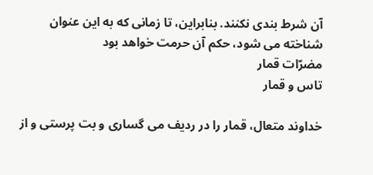آن شرط بندى نکنند. بنابراین، تا زمانى که به این عنوان شناخته مى شود، حکم آن حرمت خواهد بود
مضرّات قمار
تاس و قمار

خداوند متعال، قمار را در ردیف می گسارى و بت پرستى و از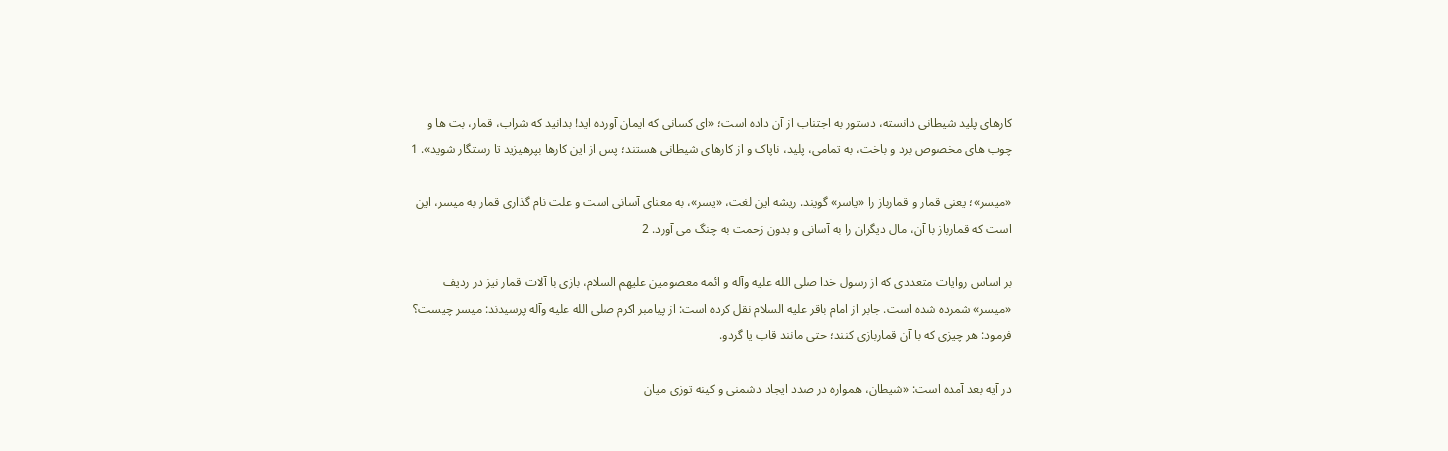کارهاى پلید شیطانى دانسته، دستور به اجتناب از آن داده است؛ «اى کسانى که ایمان آورده اید! بدانید که شراب، قمار، بت ها و چوب هاى مخصوص برد و باخت، به تمامى، پلید، ناپاک و از کارهاى شیطانى هستند؛ پس از این کارها بپرهیزید تا رستگار شوید». 1

«میسر»؛ یعنى قمار و قمارباز را «یاسر» گویند. ریشه این لغت، «یسر»، به معناى آسانى است و علت نام گذارى قمار به میسر، این است که قمارباز با آن، مال دیگران را به آسانى و بدون زحمت به چنگ مى آورد. 2

بر اساس روایات متعددى که از رسول خدا صلى الله علیه وآله و ائمه معصومین علیهم السلام، بازى با آلات قمار نیز در ردیف «میسر» شمرده شده است. جابر از امام باقر علیه السلام نقل کرده است: از پیامبر اکرم صلى الله علیه وآله پرسیدند: میسر چیست؟ فرمود: هر چیزى که با آن قماربازى کنند؛ حتى مانند قاب یا گردو.

در آیه بعد آمده است: «شیطان، همواره در صدد ایجاد دشمنى و کینه توزى میان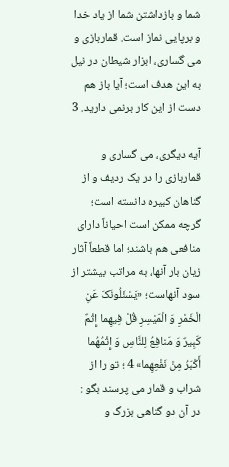شما و بازداشتن شما از یاد خدا و برپایى نماز است. قماربازى و مى گسارى، ابزار شیطان در نیل به این هدف است؛ آیا باز هم دست از این کار برنمى دارید. 3

آیه دیگرى، مى گسارى و قماربازى را در یک ردیف و از گناهان کبیره دانسته است؛ گرچه ممکن است احیاناً داراى منافعى هم باشند؛ اما قطعاً آثار زیان بار آنها، به مراتب بیشتر از سود آنهاست؛ «یَسْئَلُونَکَ عَنِ الْخَمْرِ وَ الْمَیْسِرِ قُلْ فِیهِما إِثْمٌ کَبِیرٌ وَ مَنافِعُ لِلنَّاسِ وَ إِثْمُهُما أَکْبَرُ مِنْ نَفْعِهِما» 4 ؛ تو را از شراب و قمار می پرسند بگو : در آن دو گناهی بزرگ و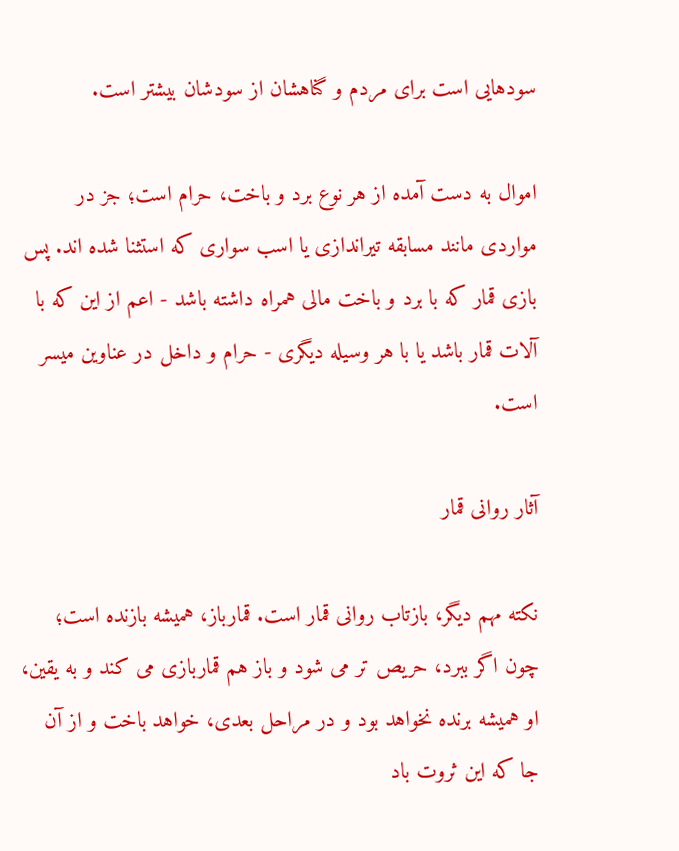سودهایی است برای مردم و گناهشان از سودشان بیشتر است.

اموال به دست آمده از هر نوع برد و باخت، حرام است؛ جز در مواردى مانند مسابقه تیراندازى یا اسب سوارى که استثنا شده اند. پس بازى قمار که با برد و باخت مالى همراه داشته باشد - اعم از این که با آلات قمار باشد یا با هر وسیله دیگرى - حرام و داخل در عناوین میسر است.

آثار روانی قمار

نکته مهم دیگر، بازتاب روانى قمار است. قمارباز، همیشه بازنده است؛ چون اگر ببرد، حریص تر مى شود و باز هم قماربازى مى کند و به یقین، او همیشه برنده نخواهد بود و در مراحل بعدى، خواهد باخت و از آن جا که این ثروت باد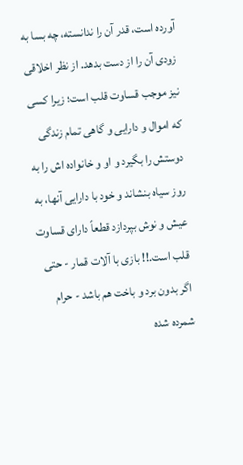آورده است، قدر آن را ندانسته، چه بسا به زودى آن را از دست بدهد. از نظر اخلاقى نیز موجب قساوت قلب است؛ زیرا کسى که اموال و دارایى و گاهى تمام زندگى دوستش را بگیرد و او و خانواده اش را به روز سیاه بنشاند و خود با دارایى آنها، به عیش و نوش بپردازد قطعاً داراى قساوت قلب است.!! بازى با آلات قمار - حتى اگر بدون برد و باخت هم باشد - حرام شمرده شده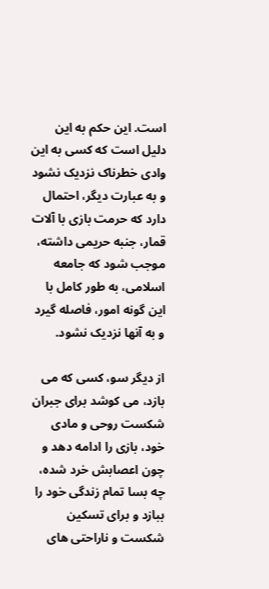است. این حکم به این دلیل است که کسى به این وادى خطرناک نزدیک نشود و به عبارت دیگر، احتمال دارد که حرمت بازى با آلات قمار، جنبه حریمى داشته، موجب شود که جامعه اسلامى، به طور کامل با این گونه امور، فاصله گیرد و به آنها نزدیک نشود.

از دیگر سو، کسى که مى بازد، مى کوشد براى جبران شکست روحى و مادى خود، بازى را ادامه دهد و چون اعصابش خرد شده، چه بسا تمام زندگى خود را ببازد و براى تسکین شکست و ناراحتى هاى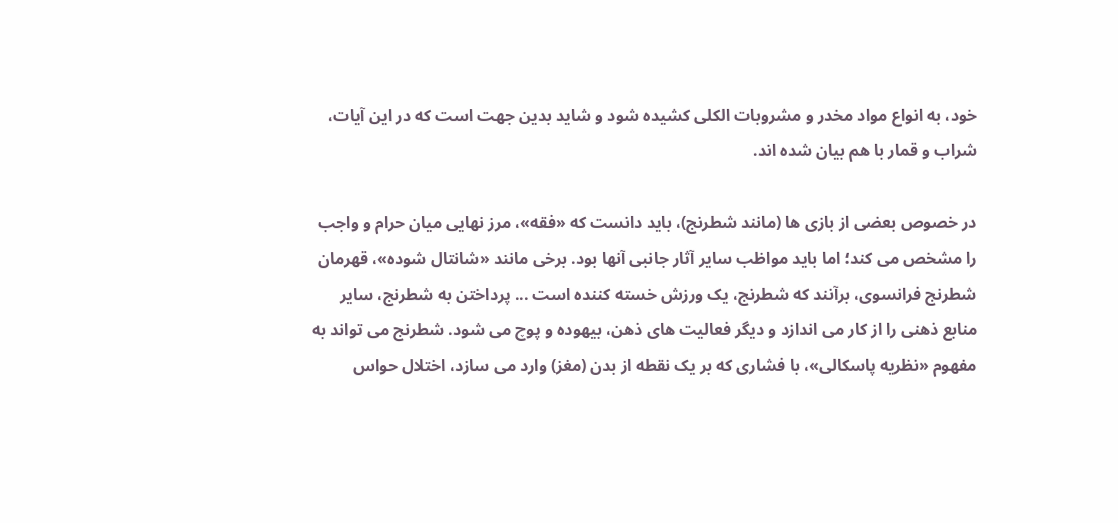خود، به انواع مواد مخدر و مشروبات الکلى کشیده شود و شاید بدین جهت است که در این آیات، شراب و قمار با هم بیان شده اند.

در خصوص بعضى از بازى ها (مانند شطرنج)، باید دانست که «فقه»، مرز نهایى میان حرام و واجب را مشخص مى کند؛ اما باید مواظب سایر آثار جانبى آنها بود. برخى مانند «شانتال شوده»، قهرمان شطرنج فرانسوى، برآنند که شطرنج، یک ورزش خسته کننده است ... پرداختن به شطرنج، سایر منابع ذهنى را از کار مى اندازد و دیگر فعالیت هاى ذهن، بیهوده و پوچ مى شود. شطرنج مى تواند به مفهوم «نظریه پاسکالى»، با فشارى که بر یک نقطه از بدن (مغز) وارد مى سازد، اختلال حواس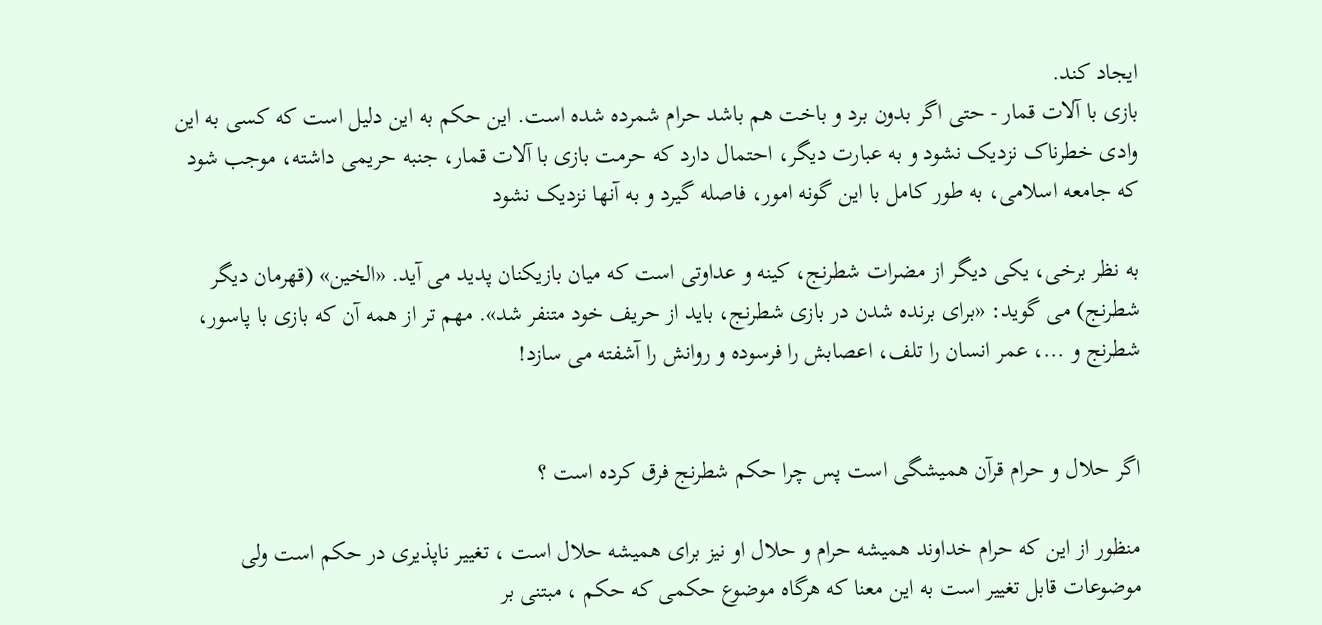ایجاد کند.
بازى با آلات قمار - حتى اگر بدون برد و باخت هم باشد حرام شمرده شده است. این حکم به این دلیل است که کسى به این وادى خطرناک نزدیک نشود و به عبارت دیگر، احتمال دارد که حرمت بازى با آلات قمار، جنبه حریمى داشته، موجب شود که جامعه اسلامى، به طور کامل با این گونه امور، فاصله گیرد و به آنها نزدیک نشود

به نظر برخى، یکى دیگر از مضرات شطرنج، کینه و عداوتى است که میان بازیکنان پدید مى آید. «الخین» (قهرمان دیگر شطرنج) مى گوید: «براى برنده شدن در بازى شطرنج، باید از حریف خود متنفر شد». مهم تر از همه آن که بازى با پاسور، شطرنج و ...، عمر انسان را تلف، اعصابش را فرسوده و روانش را آشفته مى سازد!


اگر حلال و حرام قرآن همیشگی است پس چرا حكم شطرنج فرق كرده است ؟

منظور از این كه حرام خداوند همیشه حرام و حلال او نیز براى همیشه حلال است ، تغییر ناپذیرى در حكم است ولى موضوعات قابل تغییر است به این معنا كه هرگاه موضوع حكمى كه حكم ، مبتنى بر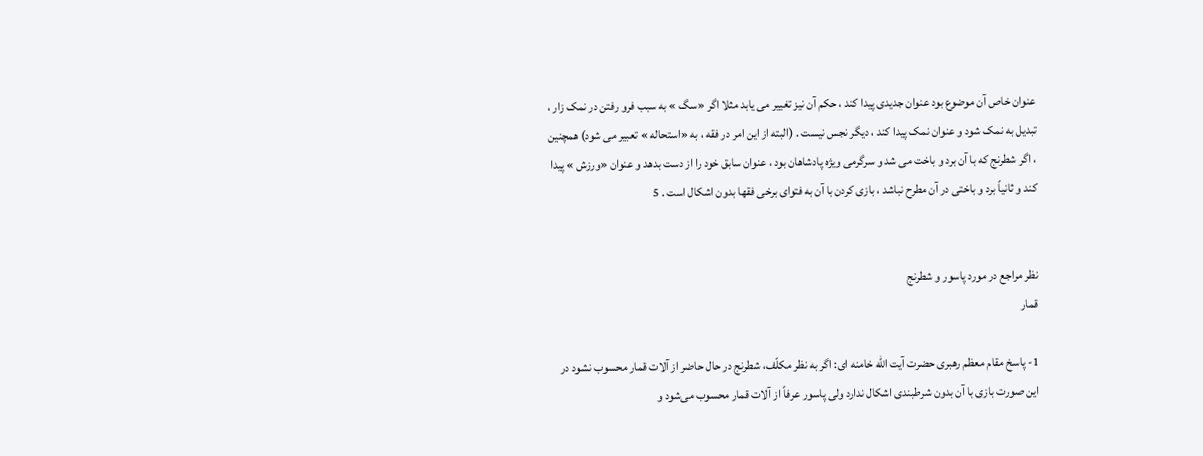عنوان خاص آن موضوع بود عنوان جدیدى پیدا كند ، حكم آن نیز تغییر مى یابد مثلا اگر «سگ » به سبب فرو رفتن در نمک زار ، تبدیل به نمک شود و عنوان نمک پیدا كند ، دیگر نجس نیست . (البته از این امر در فقه ، به «استحاله » تعبیر مى شود) همچنین ، اگر شطرنج كه با آن برد و باخت مى شد و سرگرمى ویژه پادشاهان بود ، عنوان سابق خود را از دست بدهد و عنوان «ورزش » پیدا كند و ثانیاً برد و باختى در آن مطرح نباشد ، بازى كردن با آن به فتواى برخى فقها بدون اشكال است . 5


نظر مراجع در مورد پاسور و شطرنج
قمار

1- پاسخ مقام معظم رهبری حضرت آیت الله خامنه ای: اگر به نظر مکلّف، شطرنج در حال حاضر از آلات قمار محسوب نشود در این صورت بازى با آن بدون شرطبندى اشکال ندارد ولى پاسور عرفاً از آلات قمار محسوب مى‌شود و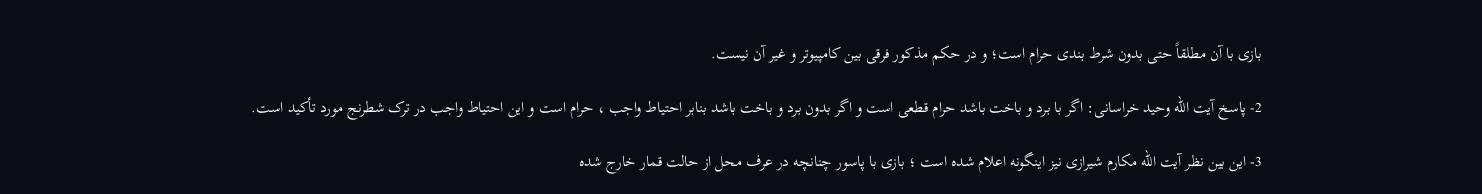بازى با آن مطلقاً حتى بدون شرط بندى حرام است؛ و در حکم مذکور فرقی بین کامپیوتر و غیر آن نیست.

2- پاسخ آیت الله وحید خراسانی: اگر با برد و باخت باشد حرام قطعی است و اگر بدون برد و باخت باشد بنابر احتیاط واجب ، حرام است و این احتیاط واجب در ترک شطرنج مورد تأکید است.

3- این بین نظر آیت الله مکارم شیرازی نیز اینگونه اعلام شده است ؛ بازی با پاسور چنانچه در عرف محل از حالت قمار خارج شده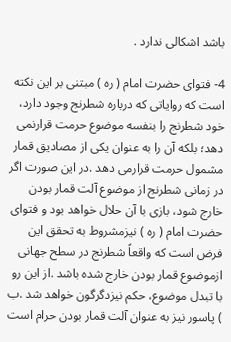باشد اشكالی ندارد .

4- فتوای حضرت امام ( ره ) مبتنی بر این نكته است كه روایاتی كه درباره شطرنج وجود دارد، خود شطرنج را بنفسه موضوع حرمت قرارنمی دهد؛ بلكه آن را به عنوان یكی از مصادیق قمار مشمول حرمت قرارمی دهد .در این صورت اگر در زمانی شطرنج از موضوع آلت قمار بودن خارج شود، بازی با آن حلال خواهد بود و فتوای حضرت امام ( ره ) نیزمشروط به تحقق این فرض است كه واقعاً شطرنج در سطح جهانی ازموضوع قمار بودن خارج شده باشد .از این رو با تبدل موضوع، حكم نیزدگرگون خواهد شد .ب ) پاسور نیز به عنوان آلت قمار بودن حرام است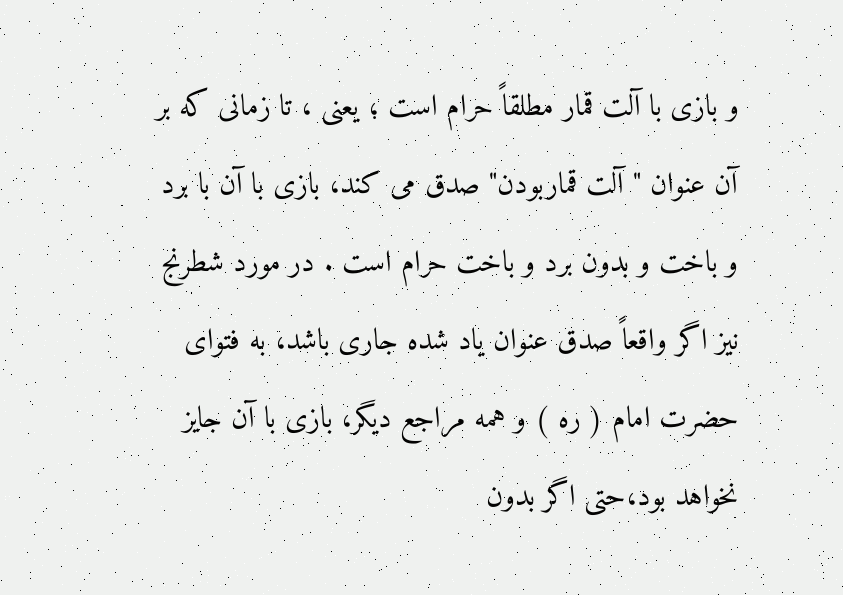و بازی با آلت قمار مطلقاً حرام است ؛ یعنی ، تا زمانی كه بر آن عنوان " آلت قماربودن" صدق می كند، بازی با آن با برد و باخت و بدون برد و باخت حرام است . در مورد شطرنج نیز اگر واقعاً صدق عنوان یاد شده جاری باشد، به فتوای حضرت امام ( ره ) و همه مراجع دیگر، بازی با آن جایز نخواهد بود،حتی اگر بدون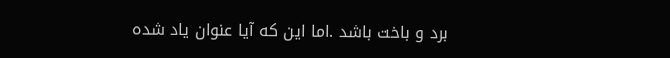برد و باخت باشد .اما این كه آیا عنوان یاد شده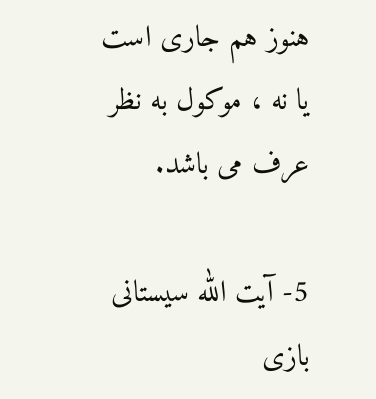هنوز هم جاری است یا نه ، موكول به نظر عرف می باشد.

5- آیت الله سیستانی بازى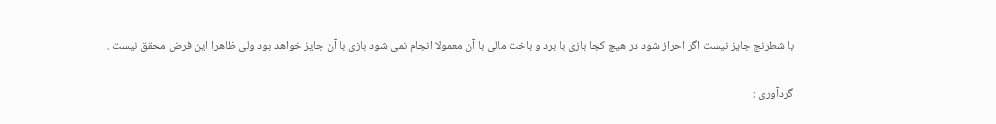با شطرنج جایز نیست اگر احراز شود در هیچ كجا بازى با برد و باخت مالى با آن معمولا انجام نمى شود بازى با آن جایز خواهد بود ولى ظاهرا این فرض محقق نیست .

گردآوری :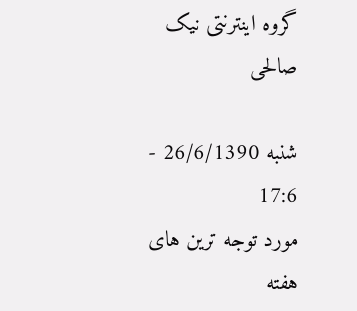گروه اینترنتی نیک صالحی

شنبه 26/6/1390 - 17:6
مورد توجه ترین های هفته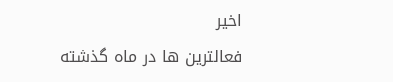اخیر
فعالترین ها در ماه گذشته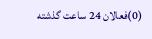(0)فعالان 24 ساعت گذشته